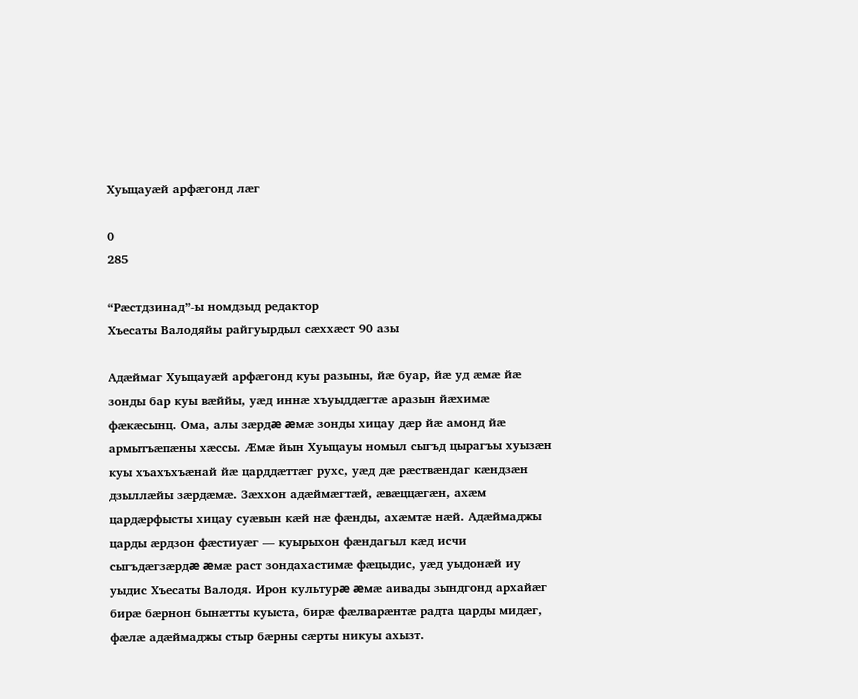Хуыцауæй арфæгонд лæг

0
285

“Рæстдзинад”-ы номдзыд редактор
Хъесаты Валодяйы райгуырдыл сæххæст 90 азы

Адæймаг Хуыцауæй арфæгонд куы разыны, йæ буар, йæ уд æмæ йæ зонды бар куы вæййы, уæд иннæ хъуыддæгтæ аразын йæхимæ фæкæсынц. Ома, алы зæрдæ æмæ зонды хицау дæр йæ амонд йæ армытъæпæны хæссы. Æмæ йын Хуыцауы номыл сыгъд цырагъы хуызæн куы хъахъхъæнай йæ царддæттæг рухс, уæд дæ рæствæндаг кæндзæн дзыллæйы зæрдæмæ. Зæххон адæймæгтæй, æвæццæгæн, ахæм цардæрфысты хицау суæвын кæй нæ фæнды, ахæмтæ нæй. Адæймаджы царды æрдзон фæстиуæг — куырыхон фæндагыл кæд исчи сыгъдæгзæрдæ æмæ раст зондахастимæ фæцыдис, уæд уыдонæй иу уыдис Хъесаты Валодя. Ирон культурæ æмæ аивады зындгонд архайæг бирæ бæрнон бынæтты куыста, бирæ фæлварæнтæ радта царды мидæг, фæлæ адæймаджы стыр бæрны сæрты никуы ахызт.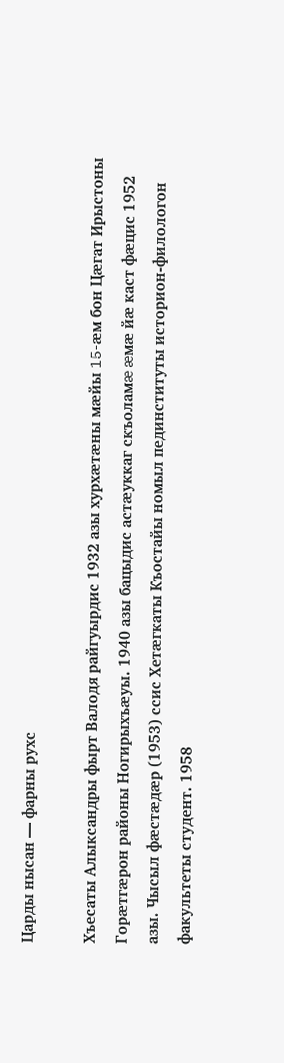Царды нысан — фарны рухс

Хъесаты Алыксандры фырт Валодя райгуырдис 1932 азы хурхæтæны мæйы 15-æм бон Цæгат Ирыстоны Горæтгæрон районы Ногирыхъæуы. 1940 азы бацыдис астæуккаг скъоламæ æмæ йæ каст фæцис 1952 азы. Чысыл фæстæдæр (1953) ссис Хетæгкаты Къостайы номыл пединституты историон-филологон факультеты студент. 1958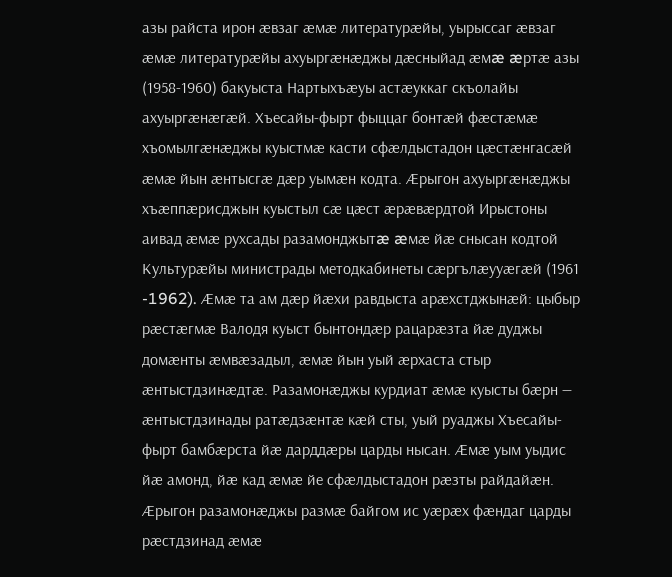азы райста ирон æвзаг æмæ литературæйы, уырыссаг æвзаг æмæ литературæйы ахуыргæнæджы дæсныйад æмæ æртæ азы (1958-1960) бакуыста Нартыхъæуы астæуккаг скъолайы ахуыргæнæгæй. Хъесайы-фырт фыццаг бонтæй фæстæмæ хъомылгæнæджы куыстмæ касти сфæлдыстадон цæстæнгасæй æмæ йын æнтысгæ дæр уымæн кодта. Æрыгон ахуыргæнæджы хъæппæрисджын куыстыл сæ цæст æрæвæрдтой Ирыстоны аивад æмæ рухсады разамонджытæ æмæ йæ снысан кодтой Культурæйы министрады методкабинеты сæргълæууæгæй (1961 -1962). Æмæ та ам дæр йæхи равдыста арæхстджынæй: цыбыр рæстæгмæ Валодя куыст бынтондæр рацарæзта йæ дуджы домæнты æмвæзадыл, æмæ йын уый æрхаста стыр æнтыстдзинæдтæ. Разамонæджы курдиат æмæ куысты бæрн — æнтыстдзинады ратæдзæнтæ кæй сты, уый руаджы Хъесайы-фырт бамбæрста йæ дарддæры царды нысан. Æмæ уым уыдис йæ амонд, йæ кад æмæ йе сфæлдыстадон рæзты райдайæн. Æрыгон разамонæджы размæ байгом ис уæрæх фæндаг царды рæстдзинад æмæ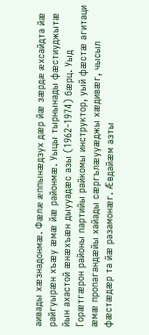аивады хæзнадонмæ. Фæлæ æппынæдзух дæр йæ зæрдæ æхсайдта йæ райгуырæн хъæу æмæ йæ районмæ. Уыцы тырнынады фæстиуджытæ йын ахастой æнæхъæн дыууадæс азы (1962-1974) бæрц. Уыд Горæтгæрон районы партийы райкомы инструктор, уый фæстæ агитаци æмæ пропагандæйы хайады сæргълæууæджы хæдивæг, чысыл фæстæдæр та йæ разамонæг. Æвдайæм азты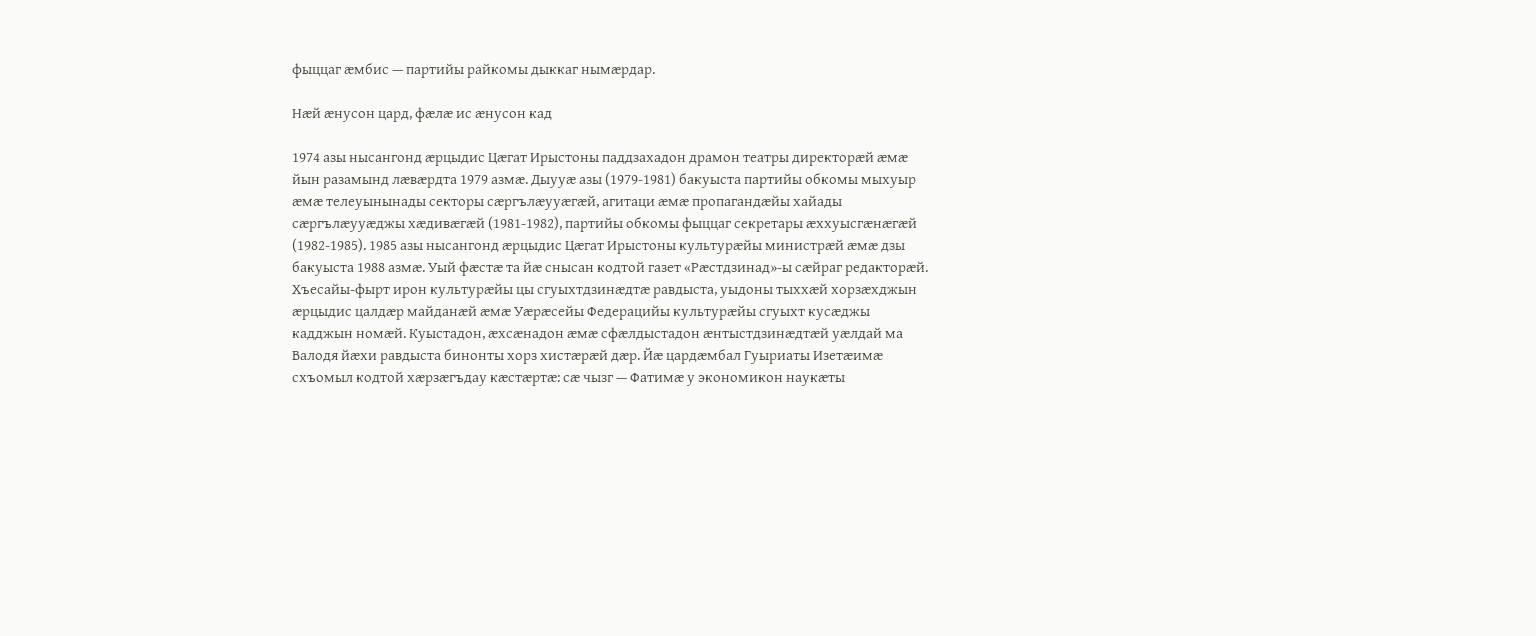фыццаг æмбис — партийы райкомы дыккаг нымæрдар.

Нæй æнусон цард, фæлæ ис æнусон кад

1974 азы нысангонд æрцыдис Цæгат Ирыстоны паддзахадон драмон театры директорæй æмæ йын разамынд лæвæрдта 1979 азмæ. Дыууæ азы (1979-1981) бакуыста партийы обкомы мыхуыр æмæ телеуынынады секторы сæргълæууæгæй, агитаци æмæ пропагандæйы хайады сæргълæууæджы хæдивæгæй (1981-1982), партийы обкомы фыццаг секретары æххуысгæнæгæй (1982-1985). 1985 азы нысангонд æрцыдис Цæгат Ирыстоны культурæйы министрæй æмæ дзы бакуыста 1988 азмæ. Уый фæстæ та йæ снысан кодтой газет «Рæстдзинад»-ы сæйраг редакторæй. Хъесайы-фырт ирон культурæйы цы сгуыхтдзинæдтæ равдыста, уыдоны тыххæй хорзæхджын æрцыдис цалдæр майданæй æмæ Уæрæсейы Федерацийы культурæйы сгуыхт кусæджы кадджын номæй. Куыстадон, æхсæнадон æмæ сфæлдыстадон æнтыстдзинæдтæй уæлдай ма Валодя йæхи равдыста бинонты хорз хистæрæй дæр. Йæ цардæмбал Гуыриаты Изетæимæ схъомыл кодтой хæрзæгъдау кæстæртæ: сæ чызг — Фатимæ у экономикон наукæты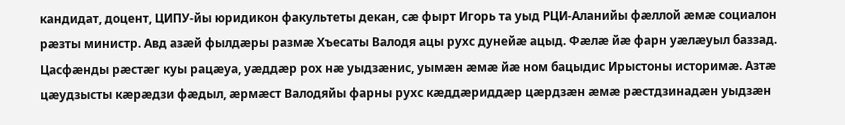кандидат, доцент, ЦИПУ-йы юридикон факультеты декан, сæ фырт Игорь та уыд РЦИ-Аланийы фæллой æмæ социалон рæзты министр. Авд азæй фылдæры размæ Хъесаты Валодя ацы рухс дунейæ ацыд. Фæлæ йæ фарн уæлæуыл баззад. Цасфæнды рæстæг куы рацæуа, уæддæр рох нæ уыдзæнис, уымæн æмæ йæ ном бацыдис Ирыстоны историмæ. Азтæ цæудзысты кæрæдзи фæдыл, æрмæст Валодяйы фарны рухс кæддæриддæр цæрдзæн æмæ рæстдзинадæн уыдзæн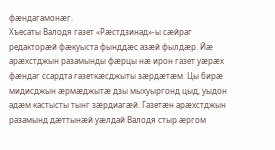фæндагамонæг.
Хъесаты Валодя газет «Рæстдзинад»-ы сæйраг редакторæй фæкуыста фынддæс азæй фылдæр. Йæ арæхстджын разамынды фæрцы нæ ирон газет уæрæх фæндаг ссардта газеткæсджыты зæрдæтæм. Цы бирæ мидисджын æрмæджытæ дзы мыхуыргонд цыд, уыдон адæм кастысты тынг зæрдиагæй. Газетæн арæхстджын разамынд дæттынæй уæлдай Валодя стыр æргом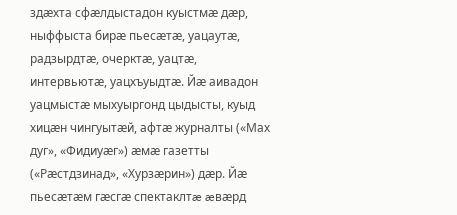здæхта сфæлдыстадон куыстмæ дæр, ныффыста бирæ пьесæтæ, уацаутæ, радзырдтæ, очерктæ, уацтæ, интервьютæ, уацхъуыдтæ. Йæ аивадон уацмыстæ мыхуыргонд цыдысты, куыд хицæн чингуытæй, афтæ журналты («Мах дуг», «Фидиуæг») æмæ газетты («Рæстдзинад», «Хурзæрин») дæр. Йæ пьесæтæм гæсгæ спектаклтæ æвæрд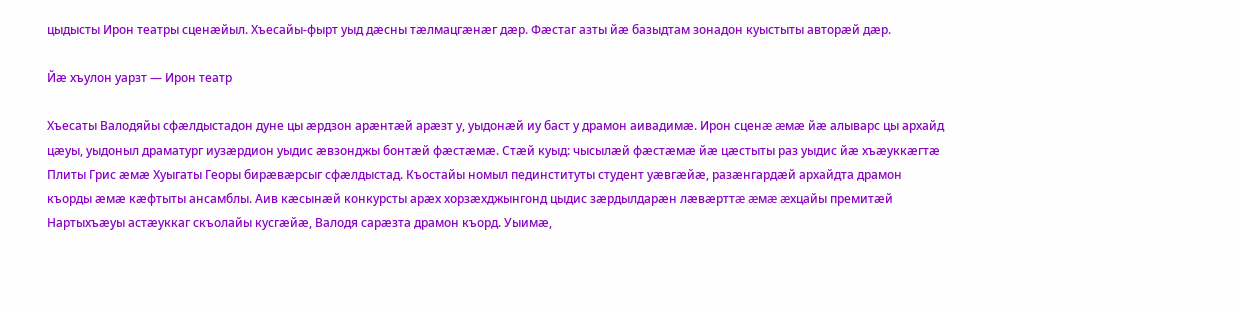цыдысты Ирон театры сценæйыл. Хъесайы-фырт уыд дæсны тæлмацгæнæг дæр. Фæстаг азты йæ базыдтам зонадон куыстыты авторæй дæр.

Йæ хъулон уарзт — Ирон театр

Хъесаты Валодяйы сфæлдыстадон дуне цы æрдзон арæнтæй арæзт у, уыдонæй иу баст у драмон аивадимæ. Ирон сценæ æмæ йæ алыварс цы архайд цæуы, уыдоныл драматург иузæрдион уыдис æвзонджы бонтæй фæстæмæ. Стæй куыд: чысылæй фæстæмæ йæ цæстыты раз уыдис йæ хъæуккæгтæ Плиты Грис æмæ Хуыгаты Георы бирæвæрсыг сфæлдыстад. Къостайы номыл пединституты студент уæвгæйæ, разæнгардæй архайдта драмон къорды æмæ кæфтыты ансамблы. Аив кæсынæй конкурсты арæх хорзæхджынгонд цыдис зæрдылдарæн лæвæрттæ æмæ æхцайы премитæй Нартыхъæуы астæуккаг скъолайы кусгæйæ, Валодя сарæзта драмон къорд. Уыимæ,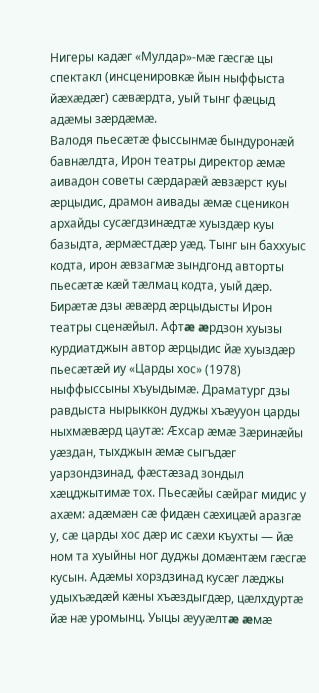Нигеры кадæг «Мулдар»-мæ гæсгæ цы спектакл (инсценировкæ йын ныффыста йæхæдæг) сæвæрдта, уый тынг фæцыд адæмы зæрдæмæ.
Валодя пьесæтæ фыссынмæ бындуронæй бавнæлдта, Ирон театры директор æмæ аивадон советы сæрдарæй æвзæрст куы æрцыдис, драмон аивады æмæ сценикон архайды сусæгдзинæдтæ хуыздæр куы базыдта, æрмæстдæр уæд. Тынг ын баххуыс кодта, ирон æвзагмæ зындгонд авторты пьесæтæ кæй тæлмац кодта, уый дæр. Бирæтæ дзы æвæрд æрцыдысты Ирон театры сценæйыл. Афтæ æрдзон хуызы курдиатджын автор æрцыдис йæ хуыздæр пьесæтæй иу «Царды хос» (1978) ныффыссыны хъуыдымæ. Драматург дзы равдыста нырыккон дуджы хъæууон царды ныхмæвæрд цаутæ: Æхсар æмæ Зæринæйы уæздан, тыхджын æмæ сыгъдæг уарзондзинад, фæстæзад зондыл хæцджытимæ тох. Пьесæйы сæйраг мидис у ахæм: адæмæн сæ фидæн сæхицæй аразгæ у, сæ царды хос дæр ис сæхи къухты — йæ ном та хуыйны ног дуджы домæнтæм гæсгæ кусын. Адæмы хорздзинад кусæг лæджы удыхъæдæй кæны хъæздыгдæр, цæлхдуртæ йæ нæ уромынц. Уыцы æууæлтæ æмæ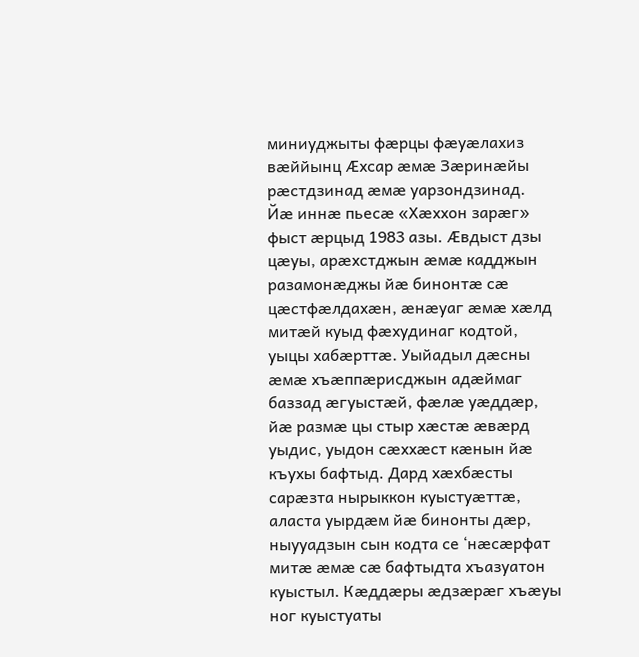миниуджыты фæрцы фæуæлахиз вæййынц Æхсар æмæ Зæринæйы рæстдзинад æмæ уарзондзинад.
Йæ иннæ пьесæ «Хæххон зарæг» фыст æрцыд 1983 азы. Æвдыст дзы цæуы, арæхстджын æмæ кадджын разамонæджы йæ бинонтæ сæ цæстфæлдахæн, æнæуаг æмæ хæлд митæй куыд фæхудинаг кодтой, уыцы хабæрттæ. Уыйадыл дæсны æмæ хъæппæрисджын адæймаг баззад æгуыстæй, фæлæ уæддæр, йæ размæ цы стыр хæстæ æвæрд уыдис, уыдон сæххæст кæнын йæ къухы бафтыд. Дард хæхбæсты сарæзта нырыккон куыстуæттæ, аласта уырдæм йæ бинонты дæр, ныууадзын сын кодта се ‘нæсæрфат митæ æмæ сæ бафтыдта хъазуатон куыстыл. Кæддæры æдзæрæг хъæуы ног куыстуаты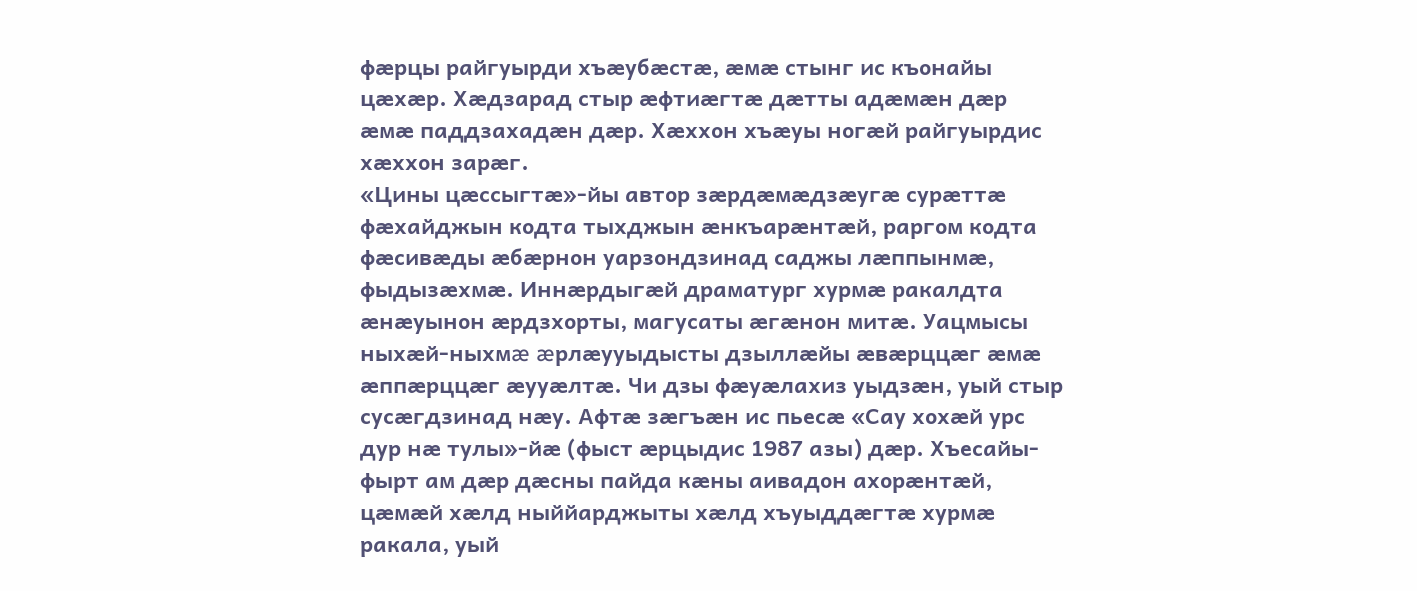фæрцы райгуырди хъæубæстæ, æмæ стынг ис къонайы цæхæр. Хæдзарад стыр æфтиæгтæ дæтты адæмæн дæр æмæ паддзахадæн дæр. Хæххон хъæуы ногæй райгуырдис хæххон зарæг.
«Цины цæссыгтæ»-йы автор зæрдæмæдзæугæ сурæттæ фæхайджын кодта тыхджын æнкъарæнтæй, раргом кодта фæсивæды æбæрнон уарзондзинад саджы лæппынмæ, фыдызæхмæ. Иннæрдыгæй драматург хурмæ ракалдта æнæуынон æрдзхорты, магусаты æгæнон митæ. Уацмысы ныхæй-ныхмæ æрлæууыдысты дзыллæйы æвæрццæг æмæ æппæрццæг æууæлтæ. Чи дзы фæуæлахиз уыдзæн, уый стыр сусæгдзинад нæу. Афтæ зæгъæн ис пьесæ «Сау хохæй урс дур нæ тулы»-йæ (фыст æрцыдис 1987 азы) дæр. Хъесайы-фырт ам дæр дæсны пайда кæны аивадон ахорæнтæй, цæмæй хæлд ныййарджыты хæлд хъуыддæгтæ хурмæ ракала, уый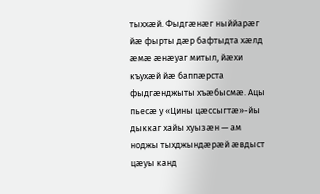тыххæй. Фыдгæнæг ныййарæг йæ фырты дæр бафтыдта хæлд æмæ æнæуаг митыл, йæхи къухæй йæ баппæрста фыдгæнджыты хъæбысмæ. Ацы пьесæ у «Цины цæссыгтæ»-йы дыккаг хайы хуызæн — ам ноджы тыхджындæрæй æвдыст цæуы канд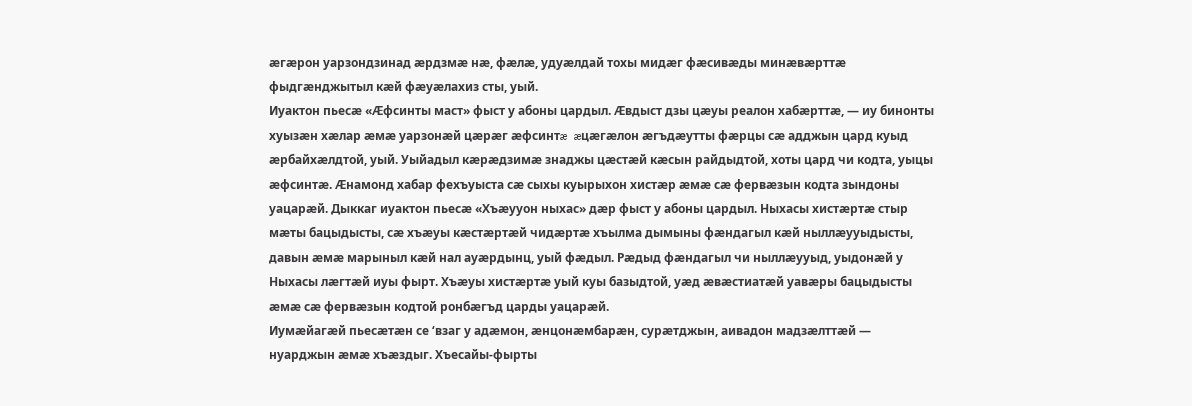æгæрон уарзондзинад æрдзмæ нæ, фæлæ, удуæлдай тохы мидæг фæсивæды минæвæрттæ фыдгæнджытыл кæй фæуæлахиз сты, уый.
Иуактон пьесæ «Æфсинты маст» фыст у абоны цардыл. Æвдыст дзы цæуы реалон хабæрттæ, — иу бинонты хуызæн хæлар æмæ уарзонæй цæрæг æфсинтæ æцæгæлон æгъдæутты фæрцы сæ адджын цард куыд æрбайхæлдтой, уый. Уыйадыл кæрæдзимæ знаджы цæстæй кæсын райдыдтой, хоты цард чи кодта, уыцы æфсинтæ. Æнамонд хабар фехъуыста сæ сыхы куырыхон хистæр æмæ сæ фервæзын кодта зындоны уацарæй. Дыккаг иуактон пьесæ «Хъæууон ныхас» дæр фыст у абоны цардыл. Ныхасы хистæртæ стыр мæты бацыдысты, сæ хъæуы кæстæртæй чидæртæ хъылма дымыны фæндагыл кæй ныллæууыдысты, давын æмæ марыныл кæй нал ауæрдынц, уый фæдыл. Рæдыд фæндагыл чи ныллæууыд, уыдонæй у Ныхасы лæгтæй иуы фырт. Хъæуы хистæртæ уый куы базыдтой, уæд æвæстиатæй уавæры бацыдысты æмæ сæ фервæзын кодтой ронбæгъд царды уацарæй.
Иумæйагæй пьесæтæн се ‘взаг у адæмон, æнцонæмбарæн, сурæтджын, аивадон мадзæлттæй — нуарджын æмæ хъæздыг. Хъесайы-фырты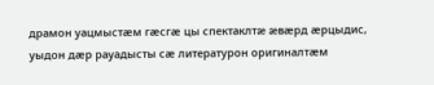драмон уацмыстæм гæсгæ цы спектаклтæ æвæрд æрцыдис, уыдон дæр рауадысты сæ литературон оригиналтæм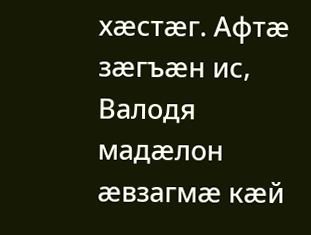хæстæг. Афтæ зæгъæн ис, Валодя мадæлон æвзагмæ кæй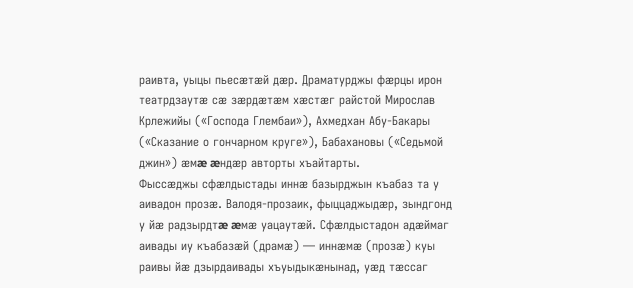раивта, уыцы пьесæтæй дæр. Драматурджы фæрцы ирон театрдзаутæ сæ зæрдæтæм хæстæг райстой Мирослав Крлежийы («Господа Глембаи»), Ахмедхан Абу-Бакары («Сказание о гончарном круге»), Бабахановы («Седьмой джин») æмæ æндæр авторты хъайтарты.
Фыссæджы сфæлдыстады иннæ базырджын къабаз та у аивадон прозæ. Валодя-прозаик, фыццаджыдæр, зындгонд у йæ радзырдтæ æмæ уацаутæй. Сфæлдыстадон адæймаг аивады иу къабазæй (драмæ) — иннæмæ (прозæ) куы раивы йæ дзырдаивады хъуыдыкæнынад, уæд тæссаг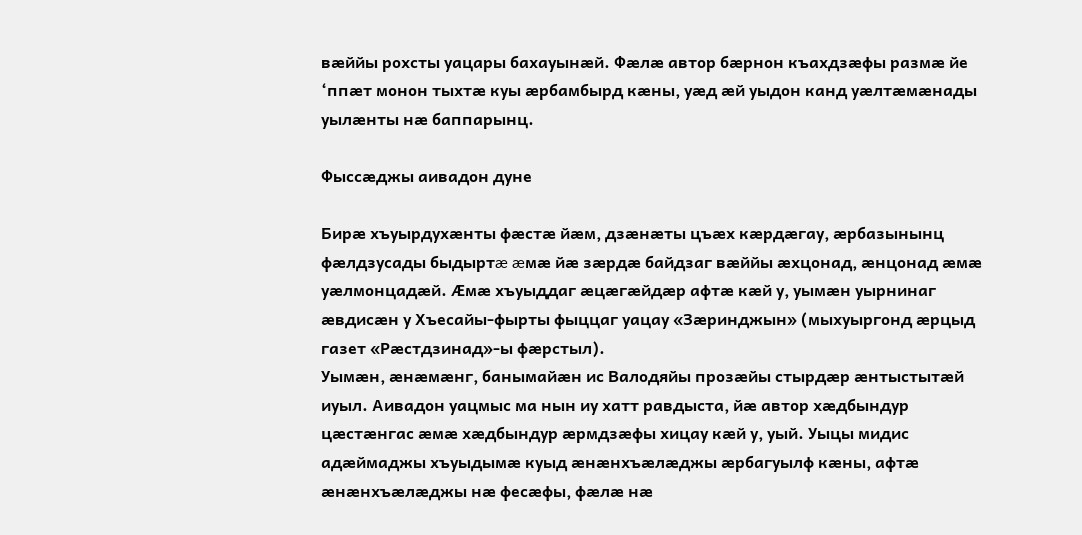вæййы рохсты уацары бахауынæй. Фæлæ автор бæрнон къахдзæфы размæ йе ‘ппæт монон тыхтæ куы æрбамбырд кæны, уæд æй уыдон канд уæлтæмæнады уылæнты нæ баппарынц.

Фыссæджы аивадон дуне

Бирæ хъуырдухæнты фæстæ йæм, дзæнæты цъæх кæрдæгау, æрбазынынц фæлдзусады быдыртæ æмæ йæ зæрдæ байдзаг вæййы æхцонад, æнцонад æмæ уæлмонцадæй. Æмæ хъуыддаг æцæгæйдæр афтæ кæй у, уымæн уырнинаг æвдисæн у Хъесайы-фырты фыццаг уацау «Зæринджын» (мыхуыргонд æрцыд газет «Рæстдзинад»-ы фæрстыл).
Уымæн, æнæмæнг, банымайæн ис Валодяйы прозæйы стырдæр æнтыстытæй иуыл. Аивадон уацмыс ма нын иу хатт равдыста, йæ автор хæдбындур цæстæнгас æмæ хæдбындур æрмдзæфы хицау кæй у, уый. Уыцы мидис адæймаджы хъуыдымæ куыд æнæнхъæлæджы æрбагуылф кæны, афтæ æнæнхъæлæджы нæ фесæфы, фæлæ нæ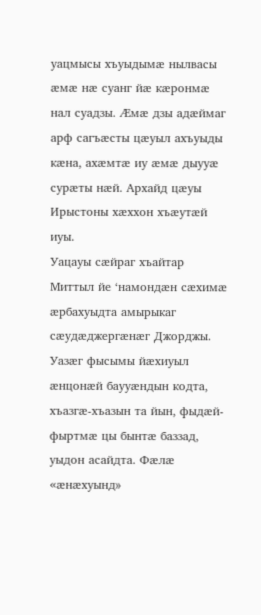уацмысы хъуыдымæ нылвасы æмæ нæ суанг йæ кæронмæ нал суадзы. Æмæ дзы адæймаг арф сагъæсты цæуыл ахъуыды кæна, ахæмтæ иу æмæ дыууæ сурæты нæй. Архайд цæуы Ирыстоны хæххон хъæутæй иуы.
Уацауы сæйраг хъайтар Миттыл йе ‘намондæн сæхимæ æрбахуыдта амырыкаг сæудæджергæнæг Джорджы. Уазæг фысымы йæхиуыл æнцонæй баууæндын кодта, хъазгæ-хъазын та йын, фыдæй-фыртмæ цы бынтæ баззад, уыдон асайдта. Фæлæ «æнæхуынд»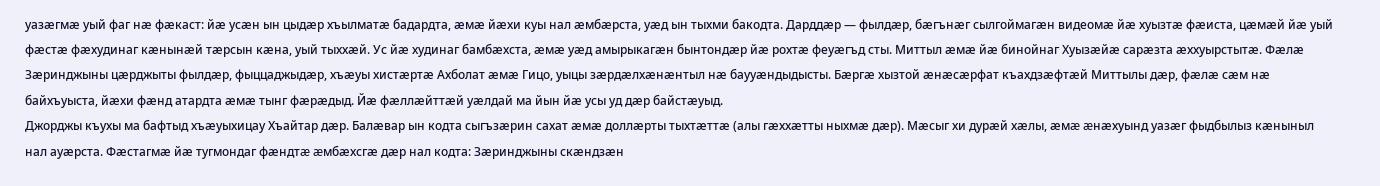уазæгмæ уый фаг нæ фæкаст: йæ усæн ын цыдæр хъылматæ бадардта, æмæ йæхи куы нал æмбæрста, уæд ын тыхми бакодта. Дарддæр — фылдæр, бæгънæг сылгоймагæн видеомæ йæ хуызтæ фæиста, цæмæй йæ уый фæстæ фæхудинаг кæнынæй тæрсын кæна, уый тыххæй. Ус йæ худинаг бамбæхста, æмæ уæд амырыкагæн бынтондæр йæ рохтæ феуæгъд сты. Миттыл æмæ йæ бинойнаг Хуызæйæ сарæзта æххуырстытæ. Фæлæ Зæринджыны цæрджыты фылдæр, фыццаджыдæр, хъæуы хистæртæ Ахболат æмæ Гицо, уыцы зæрдæлхæнæнтыл нæ баууæндыдысты. Бæргæ хызтой æнæсæрфат къахдзæфтæй Миттылы дæр, фæлæ сæм нæ байхъуыста, йæхи фæнд атардта æмæ тынг фæрæдыд. Йæ фæллæйттæй уæлдай ма йын йæ усы уд дæр байстæуыд.
Джорджы къухы ма бафтыд хъæуыхицау Хъайтар дæр. Балæвар ын кодта сыгъзæрин сахат æмæ доллæрты тыхтæттæ (алы гæххæтты ныхмæ дæр). Мæсыг хи дурæй хæлы, æмæ æнæхуынд уазæг фыдбылыз кæныныл нал ауæрста. Фæстагмæ йæ тугмондаг фæндтæ æмбæхсгæ дæр нал кодта: Зæринджыны скæндзæн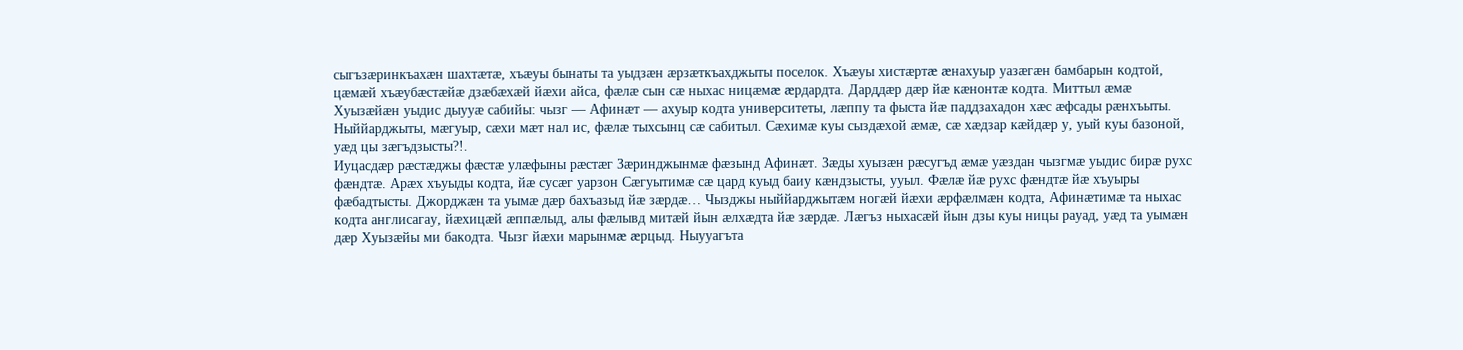сыгъзæринкъахæн шахтæтæ, хъæуы бынаты та уыдзæн æрзæткъахджыты поселок. Хъæуы хистæртæ æнахуыр уазæгæн бамбарын кодтой, цæмæй хъæубæстæйæ дзæбæхæй йæхи айса, фæлæ сын сæ ныхас ницæмæ æрдардта. Дарддæр дæр йæ кæнонтæ кодта. Миттыл æмæ Хуызæйæн уыдис дыууæ сабийы: чызг — Афинæт — ахуыр кодта университеты, лæппу та фыста йæ паддзахадон хæс æфсады рæнхъыты. Ныййарджыты, мæгуыр, сæхи мæт нал ис, фæлæ тыхсынц сæ сабитыл. Сæхимæ куы сыздæхой æмæ, сæ хæдзар кæйдæр у, уый куы базоной, уæд цы зæгъдзысты?!.
Иуцасдæр рæстæджы фæстæ улæфыны рæстæг Зæринджынмæ фæзынд Афинæт. Зæды хуызæн рæсугъд æмæ уæздан чызгмæ уыдис бирæ рухс фæндтæ. Арæх хъуыды кодта, йæ сусæг уарзон Сæгуытимæ сæ цард куыд баиу кæндзысты, ууыл. Фæлæ йæ рухс фæндтæ йæ хъуыры фæбадтысты. Джорджæн та уымæ дæр бахъазыд йæ зæрдæ… Чызджы ныййарджытæм ногæй йæхи æрфæлмæн кодта, Афинæтимæ та ныхас кодта англисагау, йæхицæй æппæлыд, алы фæлывд митæй йын æлхæдта йæ зæрдæ. Лæгъз ныхасæй йын дзы куы ницы рауад, уæд та уымæн дæр Хуызæйы ми бакодта. Чызг йæхи марынмæ æрцыд. Ныууагъта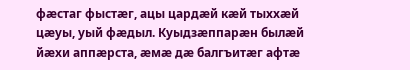фæстаг фыстæг, ацы цардæй кæй тыххæй цæуы, уый фæдыл. Куыдзæппарæн былæй йæхи аппæрста, æмæ дæ балгъитæг афтæ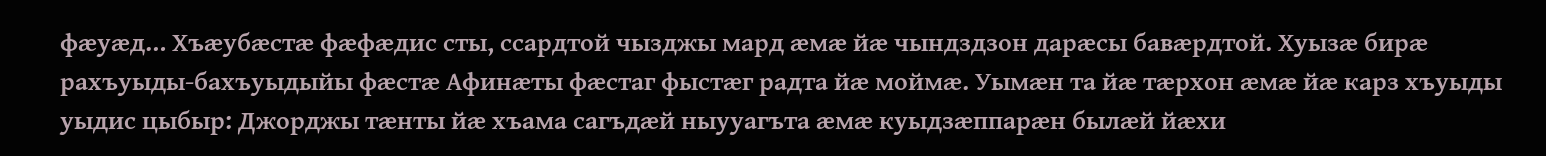фæуæд… Хъæубæстæ фæфæдис сты, ссардтой чызджы мард æмæ йæ чындздзон дарæсы бавæрдтой. Хуызæ бирæ рахъуыды-бахъуыдыйы фæстæ Афинæты фæстаг фыстæг радта йæ моймæ. Уымæн та йæ тæрхон æмæ йæ карз хъуыды уыдис цыбыр: Джорджы тæнты йæ хъама сагъдæй ныууагъта æмæ куыдзæппарæн былæй йæхи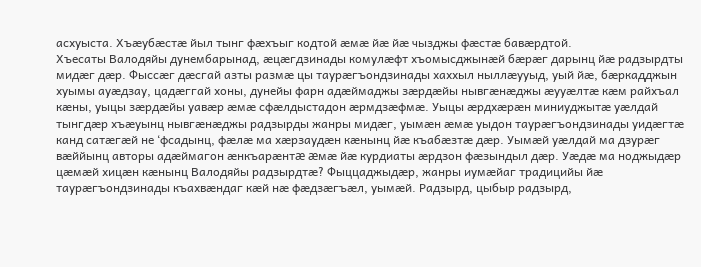асхуыста. Хъæубæстæ йыл тынг фæхъыг кодтой æмæ йæ йæ чызджы фæстæ бавæрдтой.
Хъесаты Валодяйы дунембарынад, æцæгдзинады комулæфт хъомысджынæй бæрæг дарынц йæ радзырдты мидæг дæр. Фыссæг дæсгай азты размæ цы таурæгъондзинады хаххыл ныллæууыд, уый йæ, бæркадджын хуымы ауæдзау, цадæггай хоны, дунейы фарн адæймаджы зæрдæйы нывгæнæджы æууæлтæ кæм райхъал кæны, уыцы зæрдæйы уавæр æмæ сфæлдыстадон æрмдзæфмæ. Уыцы æрдхæрæн миниуджытæ уæлдай тынгдæр хъæуынц нывгæнæджы радзырды жанры мидæг, уымæн æмæ уыдон таурæгъондзинады уидæгтæ канд сатæгæй не ‘фсадынц, фæлæ ма хæрзаудæн кæнынц йæ къабæзтæ дæр. Уымæй уæлдай ма дзурæг вæййынц авторы адæймагон æнкъарæнтæ æмæ йæ курдиаты æрдзон фæзындыл дæр. Уæдæ ма ноджыдæр цæмæй хицæн кæнынц Валодяйы радзырдтæ? Фыццаджыдæр, жанры иумæйаг традицийы йæ таурæгъондзинады къахвæндаг кæй нæ фæдзæгъæл, уымæй. Радзырд, цыбыр радзырд,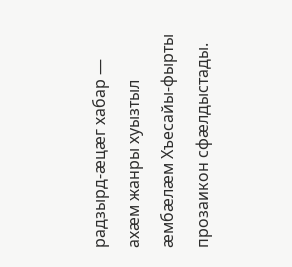радзырд-æцæг хабар — ахæм жанры хуызтыл æмбæлæм Хъесайы-фырты прозаикон сфæлдыстады.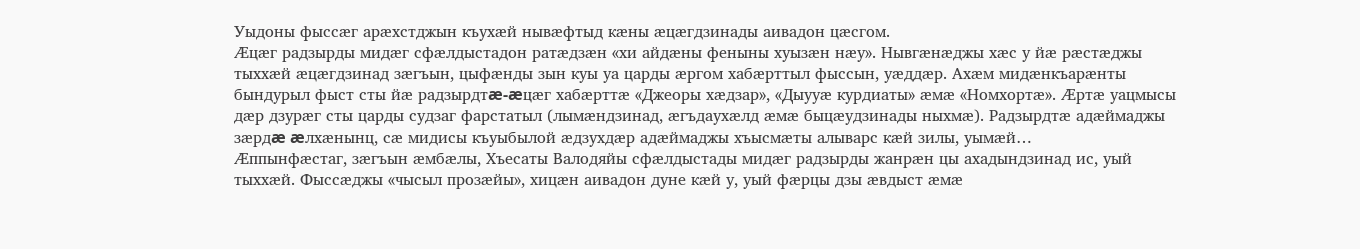Уыдоны фыссæг арæхстджын къухæй нывæфтыд кæны æцæгдзинады аивадон цæсгом.
Æцæг радзырды мидæг сфæлдыстадон ратæдзæн «хи айдæны феныны хуызæн нæу». Нывгæнæджы хæс у йæ рæстæджы тыххæй æцæгдзинад зæгъын, цыфæнды зын куы уа царды æргом хабæрттыл фыссын, уæддæр. Ахæм мидæнкъарæнты бындурыл фыст сты йæ радзырдтæ-æцæг хабæрттæ «Джеоры хæдзар», «Дыууæ курдиаты» æмæ «Номхортæ». Æртæ уацмысы дæр дзурæг сты царды судзаг фарстатыл (лымæндзинад, æгъдаухæлд æмæ быцæудзинады ныхмæ). Радзырдтæ адæймаджы зæрдæ æлхæнынц, сæ мидисы къуыбылой æдзухдæр адæймаджы хъысмæты алыварс кæй зилы, уымæй…
Æппынфæстаг, зæгъын æмбæлы, Хъесаты Валодяйы сфæлдыстады мидæг радзырды жанрæн цы ахадындзинад ис, уый тыххæй. Фыссæджы «чысыл прозæйы», хицæн аивадон дуне кæй у, уый фæрцы дзы æвдыст æмæ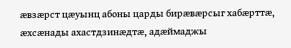æвзæрст цæуынц абоны царды бирæвæрсыг хабæрттæ, æхсæнады ахастдзинæдтæ, адæймаджы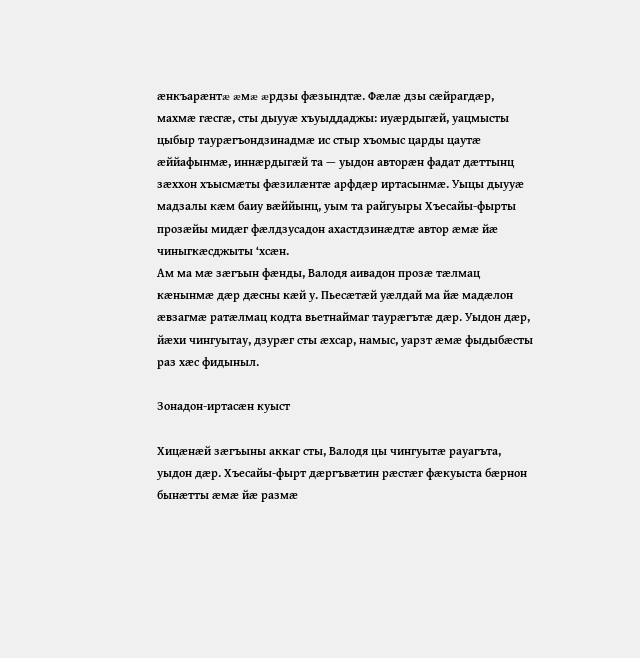æнкъарæнтæ æмæ æрдзы фæзындтæ. Фæлæ дзы сæйрагдæр, махмæ гæсгæ, сты дыууæ хъуыддаджы: иуæрдыгæй, уацмысты цыбыр таурæгъондзинадмæ ис стыр хъомыс царды цаутæ æййафынмæ, иннæрдыгæй та — уыдон авторæн фадат дæттынц зæххон хъысмæты фæзилæнтæ арфдæр иртасынмæ. Уыцы дыууæ мадзалы кæм баиу вæййынц, уым та райгуыры Хъесайы-фырты прозæйы мидæг фæлдзусадон ахастдзинæдтæ автор æмæ йæ чиныгкæсджыты ‘хсæн.
Ам ма мæ зæгъын фæнды, Валодя аивадон прозæ тæлмац кæнынмæ дæр дæсны кæй у. Пьесæтæй уæлдай ма йæ мадæлон æвзагмæ ратæлмац кодта вьетнаймаг таурæгътæ дæр. Уыдон дæр, йæхи чингуытау, дзурæг сты æхсар, намыс, уарзт æмæ фыдыбæсты раз хæс фидыныл.

Зонадон-иртасæн куыст

Хицæнæй зæгъыны аккаг сты, Валодя цы чингуытæ рауагъта, уыдон дæр. Хъесайы-фырт дæргъвæтин рæстæг фæкуыста бæрнон бынæтты æмæ йæ размæ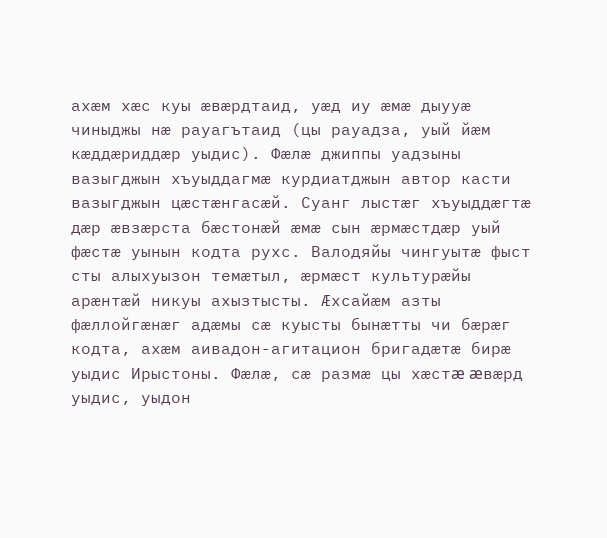ахæм хæс куы æвæрдтаид, уæд иу æмæ дыууæ чиныджы нæ рауагътаид (цы рауадза, уый йæм кæддæриддæр уыдис). Фæлæ джиппы уадзыны вазыгджын хъуыддагмæ курдиатджын автор касти вазыгджын цæстæнгасæй. Суанг лыстæг хъуыддæгтæ дæр æвзæрста бæстонæй æмæ сын æрмæстдæр уый фæстæ уынын кодта рухс. Валодяйы чингуытæ фыст сты алыхуызон темæтыл, æрмæст культурæйы арæнтæй никуы ахызтысты. Æхсайæм азты фæллойгæнæг адæмы сæ куысты бынæтты чи бæрæг кодта, ахæм аивадон-агитацион бригадæтæ бирæ уыдис Ирыстоны. Фæлæ, сæ размæ цы хæстæ æвæрд уыдис, уыдон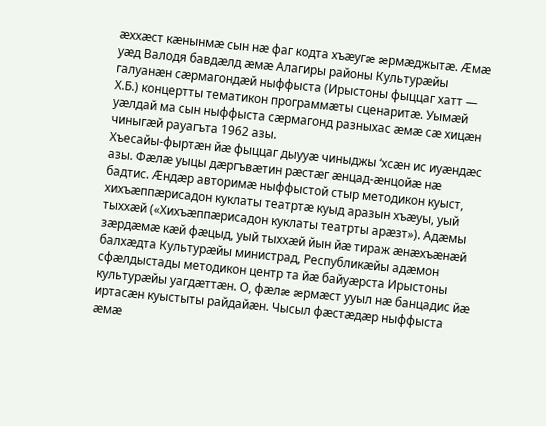æххæст кæнынмæ сын нæ фаг кодта хъæугæ æрмæджытæ. Æмæ уæд Валодя бавдæлд æмæ Алагиры районы Культурæйы галуанæн сæрмагондæй ныффыста (Ирыстоны фыццаг хатт — Х.Б.) концертты тематикон программæты сценаритæ. Уымæй уæлдай ма сын ныффыста сæрмагонд разныхас æмæ сæ хицæн чиныгæй рауагъта 1962 азы.
Хъесайы-фыртæн йæ фыццаг дыууæ чиныджы ‘хсæн ис иуæндæс азы. Фæлæ уыцы дæргъвæтин рæстæг æнцад-æнцойæ нæ бадтис. Æндæр авторимæ ныффыстой стыр методикон куыст, хихъæппæрисадон куклаты театртæ куыд аразын хъæуы, уый тыххæй («Хихъæппæрисадон куклаты театрты арæзт»). Адæмы зæрдæмæ кæй фæцыд, уый тыххæй йын йæ тираж æнæхъæнæй балхæдта Культурæйы министрад, Республикæйы адæмон сфæлдыстады методикон центр та йæ байуæрста Ирыстоны культурæйы уагдæттæн. О, фæлæ æрмæст ууыл нæ банцадис йæ иртасæн куыстыты райдайæн. Чысыл фæстæдæр ныффыста æмæ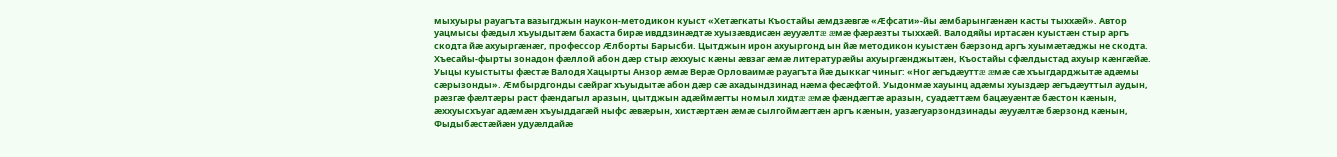мыхуыры рауагъта вазыгджын наукон-методикон куыст «Хетæгкаты Къостайы æмдзæвгæ «Æфсати»-йы æмбарынгæнæн касты тыххæй». Автор уацмысы фæдыл хъуыдытæм бахаста бирæ ивддзинæдтæ хуызæвдисæн æууæлтæ æмæ фæрæзты тыххæй. Валодяйы иртасæн куыстæн стыр аргъ скодта йæ ахуыргæнæг, профессор Æлборты Барысби. Цытджын ирон ахуыргонд ын йæ методикон куыстæн бæрзонд аргъ хуымæтæджы не скодта. Хъесайы-фырты зонадон фæллой абон дæр стыр æххуыс кæны æвзаг æмæ литературæйы ахуыргæнджытæн, Къостайы сфæлдыстад ахуыр кæнгæйæ.
Уыцы куыстыты фæстæ Валодя Хацырты Анзор æмæ Верæ Орловаимæ рауагъта йæ дыккаг чиныг: «Ног æгъдæуттæ æмæ сæ хъыгдарджытæ адæмы сæрызонды». Æмбырдгонды сæйраг хъуыдытæ абон дæр сæ ахадындзинад нæма фесæфтой. Уыдонмæ хауынц адæмы хуыздæр æгъдæуттыл аудын, рæзгæ фæлтæры раст фæндагыл аразын, цытджын адæймæгты номыл хидтæ æмæ фæндæгтæ аразын, суадæттæм бацæуæнтæ бæстон кæнын, æххуысхъуаг адæмæн хъуыддагæй ныфс æвæрын, хистæртæн æмæ сылгоймæгтæн аргъ кæнын, уазæгуарзондзинады æууæлтæ бæрзонд кæнын, Фыдыбæстæйæн удуæлдайæ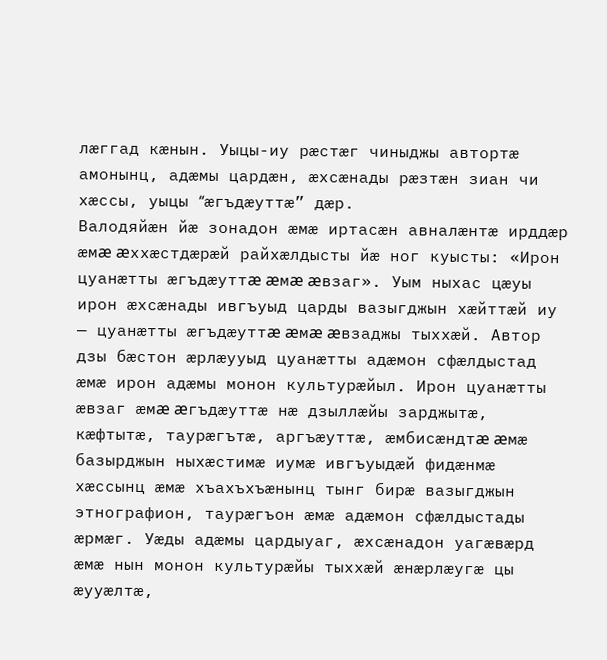лæггад кæнын. Уыцы-иу рæстæг чиныджы автортæ амонынц, адæмы цардæн, æхсæнады рæзтæн зиан чи хæссы, уыцы “æгъдæуттæ” дæр.
Валодяйæн йæ зонадон æмæ иртасæн авналæнтæ ирддæр æмæ æххæстдæрæй райхæлдысты йæ ног куысты: «Ирон цуанæтты æгъдæуттæ æмæ æвзаг». Уым ныхас цæуы ирон æхсæнады ивгъуыд царды вазыгджын хæйттæй иу — цуанæтты æгъдæуттæ æмæ æвзаджы тыххæй. Автор дзы бæстон æрлæууыд цуанæтты адæмон сфæлдыстад æмæ ирон адæмы монон культурæйыл. Ирон цуанæтты æвзаг æмæ æгъдæуттæ нæ дзыллæйы зарджытæ, кæфтытæ, таурæгътæ, аргъæуттæ, æмбисæндтæ æмæ базырджын ныхæстимæ иумæ ивгъуыдæй фидæнмæ хæссынц æмæ хъахъхъæнынц тынг бирæ вазыгджын этнографион, таурæгъон æмæ адæмон сфæлдыстады æрмæг. Уæды адæмы цардыуаг, æхсæнадон уагæвæрд æмæ нын монон культурæйы тыххæй æнæрлæугæ цы æууæлтæ,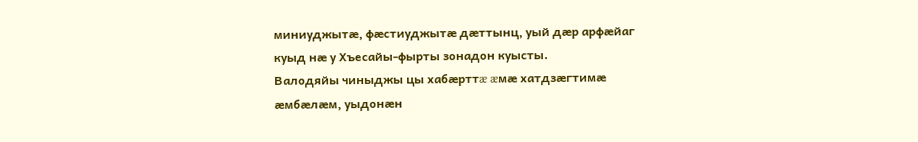миниуджытæ, фæстиуджытæ дæттынц, уый дæр арфæйаг куыд нæ у Хъесайы-фырты зонадон куысты.
Валодяйы чиныджы цы хабæрттæ æмæ хатдзæгтимæ æмбæлæм, уыдонæн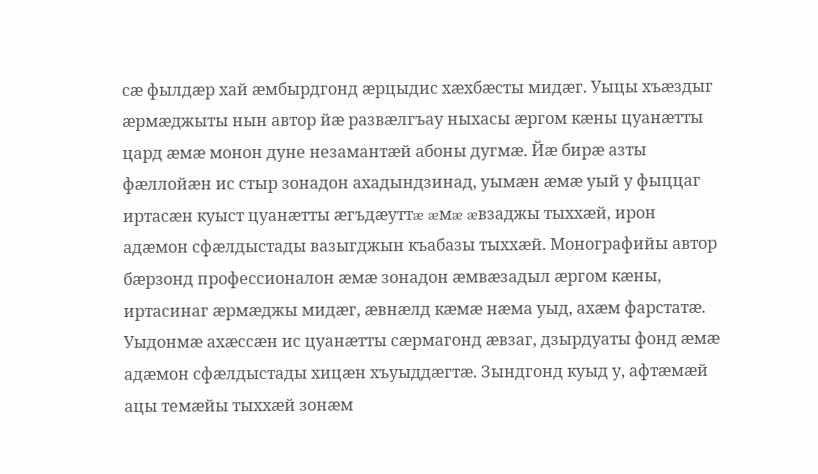сæ фылдæр хай æмбырдгонд æрцыдис хæхбæсты мидæг. Уыцы хъæздыг æрмæджыты нын автор йæ развæлгъау ныхасы æргом кæны цуанæтты цард æмæ монон дуне незамантæй абоны дугмæ. Йæ бирæ азты фæллойæн ис стыр зонадон ахадындзинад, уымæн æмæ уый у фыццаг иртасæн куыст цуанæтты æгъдæуттæ æмæ æвзаджы тыххæй, ирон адæмон сфæлдыстады вазыгджын къабазы тыххæй. Монографийы автор бæрзонд профессионалон æмæ зонадон æмвæзадыл æргом кæны, иртасинаг æрмæджы мидæг, æвнæлд кæмæ нæма уыд, ахæм фарстатæ. Уыдонмæ ахæссæн ис цуанæтты сæрмагонд æвзаг, дзырдуаты фонд æмæ адæмон сфæлдыстады хицæн хъуыддæгтæ. Зындгонд куыд у, афтæмæй ацы темæйы тыххæй зонæм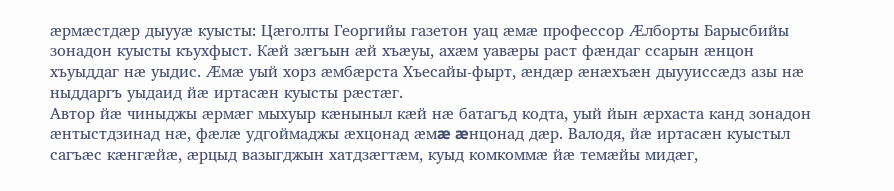æрмæстдæр дыууæ куысты: Цæголты Георгийы газетон уац æмæ профессор Æлборты Барысбийы зонадон куысты къухфыст. Кæй зæгъын æй хъæуы, ахæм уавæры раст фæндаг ссарын æнцон хъуыддаг нæ уыдис. Æмæ уый хорз æмбæрста Хъесайы-фырт, æндæр æнæхъæн дыууиссæдз азы нæ ныддаргъ уыдаид йæ иртасæн куысты рæстæг.
Автор йæ чиныджы æрмæг мыхуыр кæныныл кæй нæ батагъд кодта, уый йын æрхаста канд зонадон æнтыстдзинад нæ, фæлæ удгоймаджы æхцонад æмæ æнцонад дæр. Валодя, йæ иртасæн куыстыл сагъæс кæнгæйæ, æрцыд вазыгджын хатдзæгтæм, куыд комкоммæ йæ темæйы мидæг,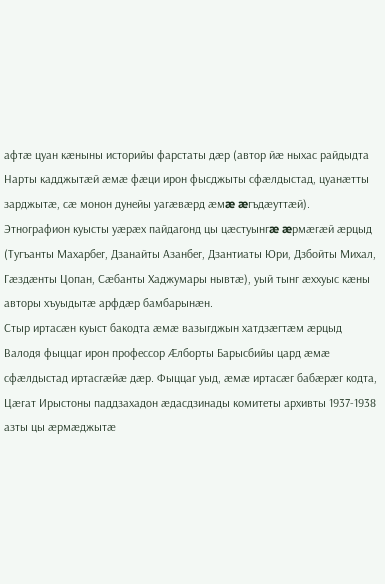афтæ цуан кæныны историйы фарстаты дæр (автор йæ ныхас райдыдта Нарты кадджытæй æмæ фæци ирон фысджыты сфæлдыстад, цуанæтты зарджытæ, сæ монон дунейы уагæвæрд æмæ æгъдæуттæй). Этнографион куысты уæрæх пайдагонд цы цæстуынгæ æрмæгæй æрцыд (Тугъанты Махарбег, Дзанайты Азанбег, Дзантиаты Юри, Дзбойты Михал, Гæздæнты Цопан, Сæбанты Хаджумары нывтæ), уый тынг æххуыс кæны авторы хъуыдытæ арфдæр бамбарынæн.
Стыр иртасæн куыст бакодта æмæ вазыгджын хатдзæгтæм æрцыд Валодя фыццаг ирон профессор Æлборты Барысбийы цард æмæ сфæлдыстад иртасгæйæ дæр. Фыццаг уыд, æмæ иртасæг бабæрæг кодта, Цæгат Ирыстоны паддзахадон æдасдзинады комитеты архивты 1937-1938 азты цы æрмæджытæ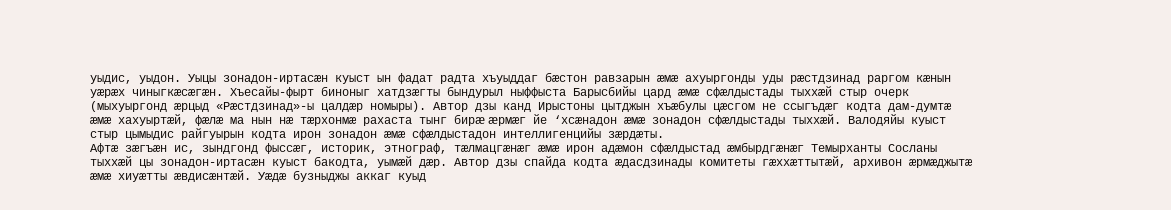уыдис, уыдон. Уыцы зонадон-иртасæн куыст ын фадат радта хъуыддаг бæстон равзарын æмæ ахуыргонды уды рæстдзинад раргом кæнын уæрæх чиныгкæсæгæн. Хъесайы-фырт биноныг хатдзæгты бындурыл ныффыста Барысбийы цард æмæ сфæлдыстады тыххæй стыр очерк (мыхуыргонд æрцыд «Рæстдзинад»-ы цалдæр номыры). Автор дзы канд Ирыстоны цытджын хъæбулы цæсгом не ссыгъдæг кодта дам-думтæ æмæ хахуыртæй, фæлæ ма нын нæ тæрхонмæ рахаста тынг бирæ æрмæг йе ‘хсæнадон æмæ зонадон сфæлдыстады тыххæй. Валодяйы куыст стыр цымыдис райгуырын кодта ирон зонадон æмæ сфæлдыстадон интеллигенцийы зæрдæты.
Афтæ зæгъæн ис, зындгонд фыссæг, историк, этнограф, тæлмацгæнæг æмæ ирон адæмон сфæлдыстад æмбырдгæнæг Темырханты Сосланы тыххæй цы зонадон-иртасæн куыст бакодта, уымæй дæр. Автор дзы спайда кодта æдасдзинады комитеты гæххæттытæй, архивон æрмæджытæ æмæ хиуæтты æвдисæнтæй. Уæдæ бузныджы аккаг куыд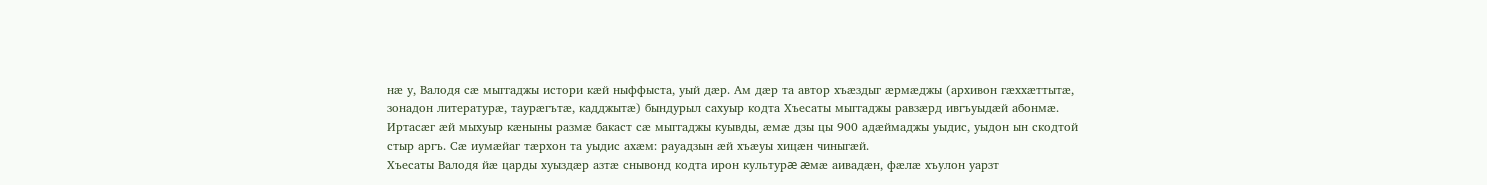нæ у, Валодя сæ мыггаджы истори кæй ныффыста, уый дæр. Ам дæр та автор хъæздыг æрмæджы (архивон гæххæттытæ, зонадон литературæ, таурæгътæ, кадджытæ) бындурыл сахуыр кодта Хъесаты мыггаджы равзæрд ивгъуыдæй абонмæ. Иртасæг æй мыхуыр кæныны размæ бакаст сæ мыггаджы куывды, æмæ дзы цы 900 адæймаджы уыдис, уыдон ын скодтой стыр аргъ. Сæ иумæйаг тæрхон та уыдис ахæм: рауадзын æй хъæуы хицæн чиныгæй.
Хъесаты Валодя йæ царды хуыздæр азтæ снывонд кодта ирон культурæ æмæ аивадæн, фæлæ хъулон уарзт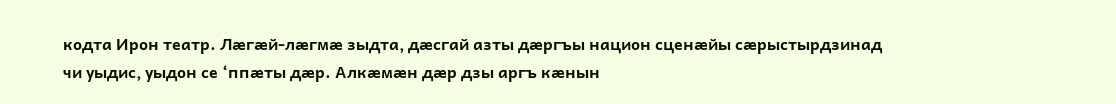кодта Ирон театр. Лæгæй-лæгмæ зыдта, дæсгай азты дæргъы национ сценæйы сæрыстырдзинад чи уыдис, уыдон се ‘ппæты дæр. Алкæмæн дæр дзы аргъ кæнын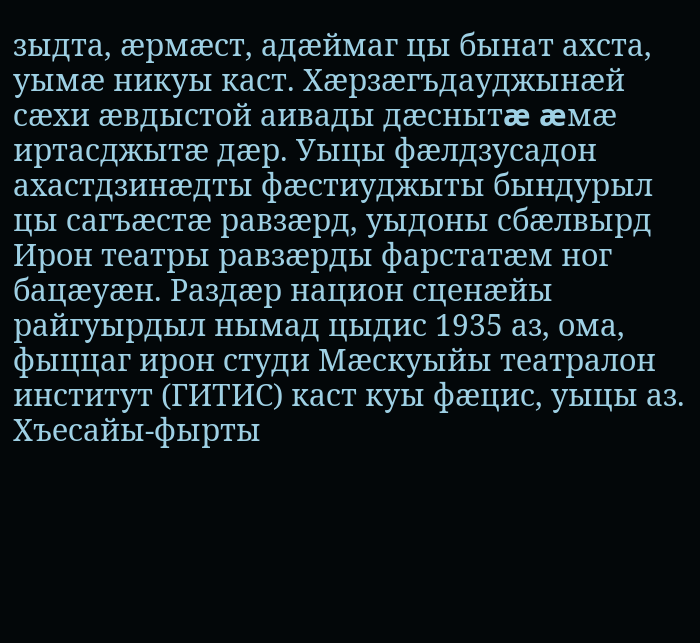зыдта, æрмæст, адæймаг цы бынат ахста, уымæ никуы каст. Хæрзæгъдауджынæй сæхи æвдыстой аивады дæснытæ æмæ иртасджытæ дæр. Уыцы фæлдзусадон ахастдзинæдты фæстиуджыты бындурыл цы сагъæстæ равзæрд, уыдоны сбæлвырд Ирон театры равзæрды фарстатæм ног бацæуæн. Раздæр национ сценæйы райгуырдыл нымад цыдис 1935 аз, ома, фыццаг ирон студи Мæскуыйы театралон институт (ГИТИС) каст куы фæцис, уыцы аз. Хъесайы-фырты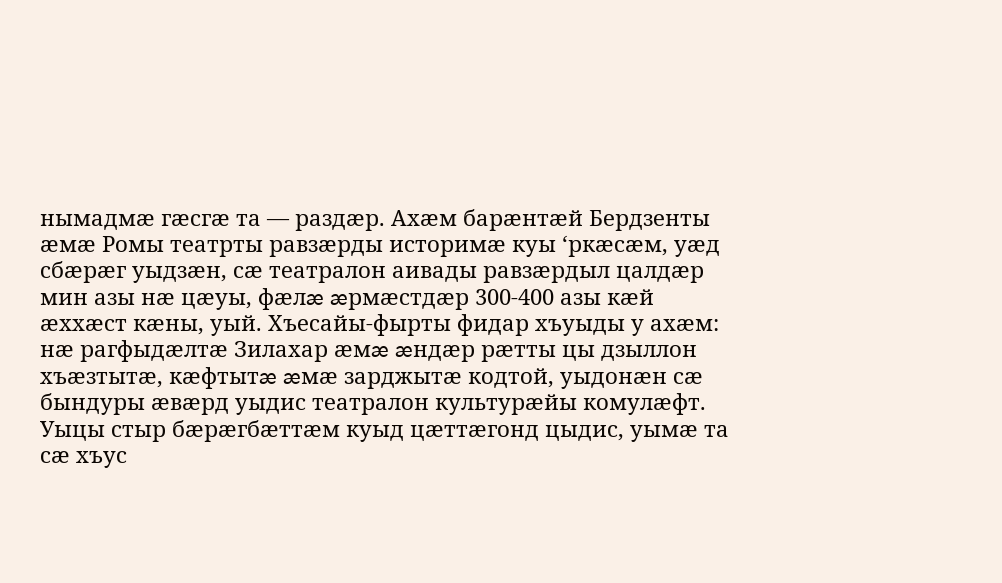нымадмæ гæсгæ та — раздæр. Ахæм барæнтæй Бердзенты æмæ Ромы театрты равзæрды историмæ куы ‘ркæсæм, уæд сбæрæг уыдзæн, сæ театралон аивады равзæрдыл цалдæр мин азы нæ цæуы, фæлæ æрмæстдæр 300-400 азы кæй æххæст кæны, уый. Хъесайы-фырты фидар хъуыды у ахæм: нæ рагфыдæлтæ Зилахар æмæ æндæр рæтты цы дзыллон хъæзтытæ, кæфтытæ æмæ зарджытæ кодтой, уыдонæн сæ бындуры æвæрд уыдис театралон культурæйы комулæфт. Уыцы стыр бæрæгбæттæм куыд цæттæгонд цыдис, уымæ та сæ хъус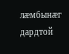лæмбынæг дардтой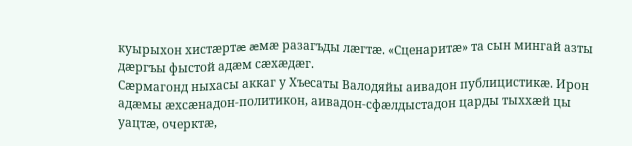куырыхон хистæртæ æмæ разагъды лæгтæ. «Сценаритæ» та сын мингай азты дæргъы фыстой адæм сæхæдæг.
Сæрмагонд ныхасы аккаг у Хъесаты Валодяйы аивадон публицистикæ. Ирон адæмы æхсæнадон-политикон, аивадон-сфæлдыстадон царды тыххæй цы уацтæ, очерктæ,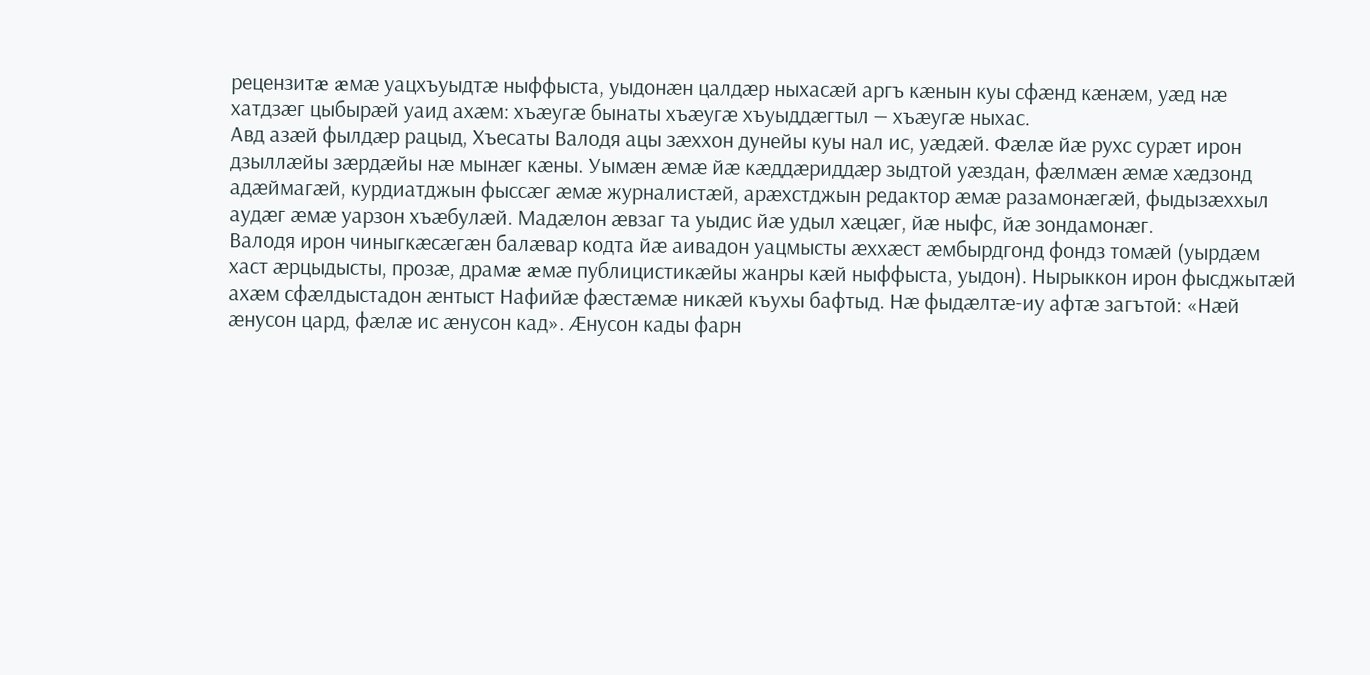рецензитæ æмæ уацхъуыдтæ ныффыста, уыдонæн цалдæр ныхасæй аргъ кæнын куы сфæнд кæнæм, уæд нæ хатдзæг цыбырæй уаид ахæм: хъæугæ бынаты хъæугæ хъуыддæгтыл — хъæугæ ныхас.
Авд азæй фылдæр рацыд, Хъесаты Валодя ацы зæххон дунейы куы нал ис, уæдæй. Фæлæ йæ рухс сурæт ирон дзыллæйы зæрдæйы нæ мынæг кæны. Уымæн æмæ йæ кæддæриддæр зыдтой уæздан, фæлмæн æмæ хæдзонд адæймагæй, курдиатджын фыссæг æмæ журналистæй, арæхстджын редактор æмæ разамонæгæй, фыдызæххыл аудæг æмæ уарзон хъæбулæй. Мадæлон æвзаг та уыдис йæ удыл хæцæг, йæ ныфс, йæ зондамонæг.
Валодя ирон чиныгкæсæгæн балæвар кодта йæ аивадон уацмысты æххæст æмбырдгонд фондз томæй (уырдæм хаст æрцыдысты, прозæ, драмæ æмæ публицистикæйы жанры кæй ныффыста, уыдон). Нырыккон ирон фысджытæй ахæм сфæлдыстадон æнтыст Нафийæ фæстæмæ никæй къухы бафтыд. Нæ фыдæлтæ-иу афтæ загътой: «Нæй æнусон цард, фæлæ ис æнусон кад». Æнусон кады фарн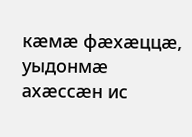кæмæ фæхæццæ, уыдонмæ ахæссæн ис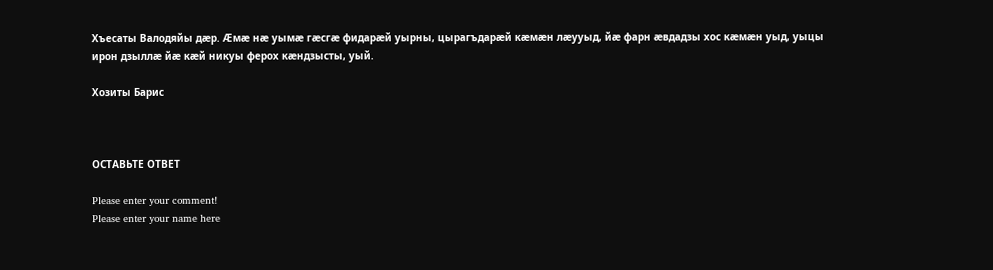Хъесаты Валодяйы дæр. Æмæ нæ уымæ гæсгæ фидарæй уырны, цырагъдарæй кæмæн лæууыд, йæ фарн æвдадзы хос кæмæн уыд, уыцы ирон дзыллæ йæ кæй никуы ферох кæндзысты, уый.

Хозиты Барис



ОСТАВЬТЕ ОТВЕТ

Please enter your comment!
Please enter your name here